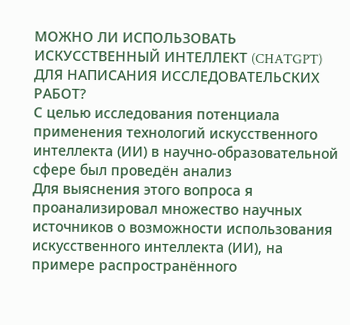МОЖНО ЛИ ИСПОЛЬЗОВАТЬ ИСКУССТВЕННЫЙ ИНТЕЛЛЕКТ (CHATGPT) ДЛЯ НАПИСАНИЯ ИССЛЕДОВАТЕЛЬСКИХ РАБОТ?
С целью исследования потенциала применения технологий искусственного интеллекта (ИИ) в научно-образовательной сфере был проведён анализ
Для выяснения этого вопроса я проанализировал множество научных источников о возможности использования искусственного интеллекта (ИИ), на примере распространённого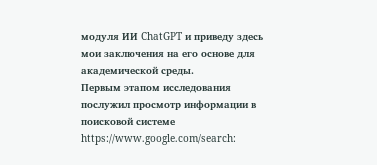модуля ИИ ChatGPT и приведу здесь мои заключения на его основе для академической среды.
Первым этапом исследования послужил просмотр информации в поисковой системе https://www.google.com/search: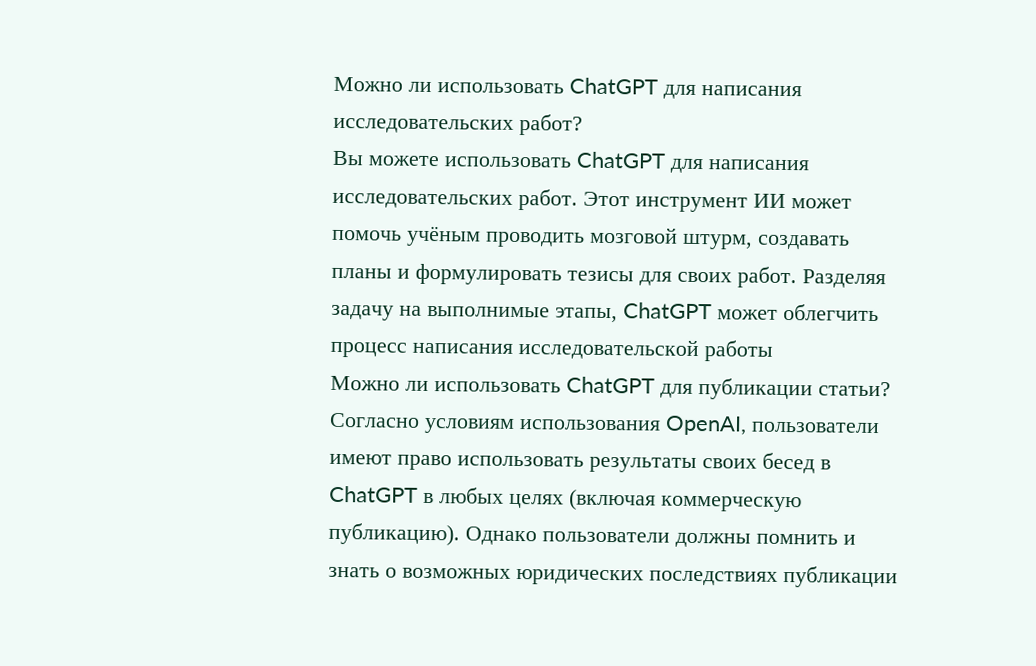Можно ли использовать ChatGPT для написания исследовательских работ?
Вы можете использовать ChatGPT для написания исследовательских работ. Этот инструмент ИИ может помочь учёным проводить мозговой штурм, создавать планы и формулировать тезисы для своих работ. Разделяя задачу на выполнимые этапы, ChatGPT может облегчить процесс написания исследовательской работы
Можно ли использовать ChatGPT для публикации статьи?
Согласно условиям использования OpenAI, пользователи имеют право использовать результаты своих бесед в ChatGPT в любых целях (включая коммерческую публикацию). Однако пользователи должны помнить и знать о возможных юридических последствиях публикации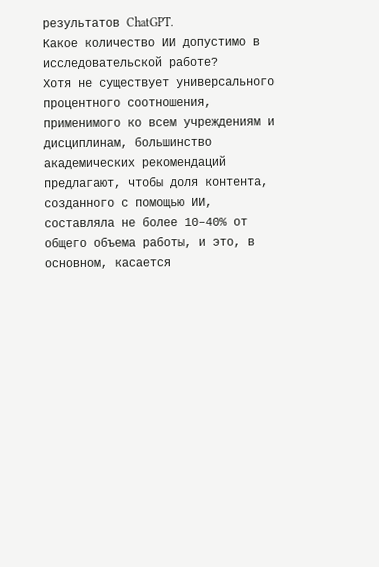результатов ChatGPT.
Какое количество ИИ допустимо в исследовательской работе?
Хотя не существует универсального процентного соотношения, применимого ко всем учреждениям и дисциплинам, большинство академических рекомендаций предлагают, чтобы доля контента, созданного с помощью ИИ, составляла не более 10–40% от общего объема работы, и это, в основном, касается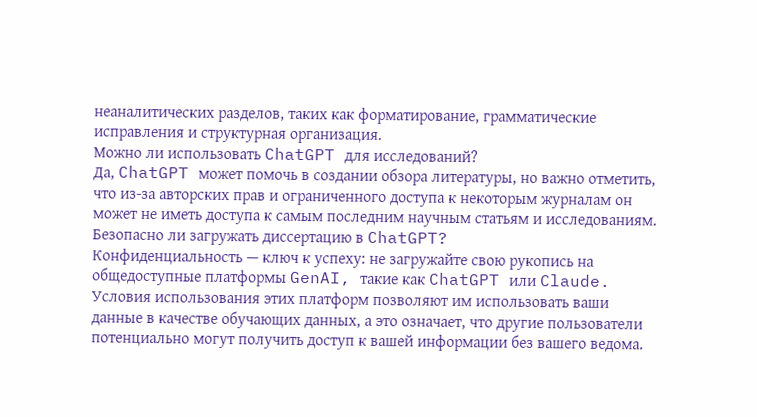неаналитических разделов, таких как форматирование, грамматические исправления и структурная организация.
Можно ли использовать ChatGPT для исследований?
Да, ChatGPT может помочь в создании обзора литературы, но важно отметить, что из-за авторских прав и ограниченного доступа к некоторым журналам он может не иметь доступа к самым последним научным статьям и исследованиям.
Безопасно ли загружать диссертацию в ChatGPT?
Конфиденциальность — ключ к успеху: не загружайте свою рукопись на общедоступные платформы GenAI, такие как ChatGPT или Claude. Условия использования этих платформ позволяют им использовать ваши данные в качестве обучающих данных, а это означает, что другие пользователи потенциально могут получить доступ к вашей информации без вашего ведома.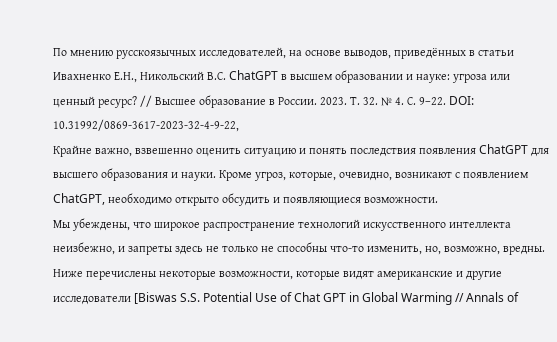По мнению русскоязычных исследователей, на основе выводов, приведённых в статьи Ивахненко Е.Н., Никольский В.С. ChatGPT в высшем образовании и науке: угроза или ценный ресурс? // Высшее образование в России. 2023. Т. 32. № 4. С. 9–22. DOI: 10.31992/0869-3617-2023-32-4-9-22,
Крайне важно, взвешенно оценить ситуацию и понять последствия появления ChatGPT для высшего образования и науки. Кроме угроз, которые, очевидно, возникают с появлением ChatGPT, необходимо открыто обсудить и появляющиеся возможности.
Мы убеждены, что широкое распространение технологий искусственного интеллекта неизбежно, и запреты здесь не только не способны что-то изменить, но, возможно, вредны.
Ниже перечислены некоторые возможности, которые видят американские и другие исследователи [Biswas S.S. Potential Use of Chat GPT in Global Warming // Annals of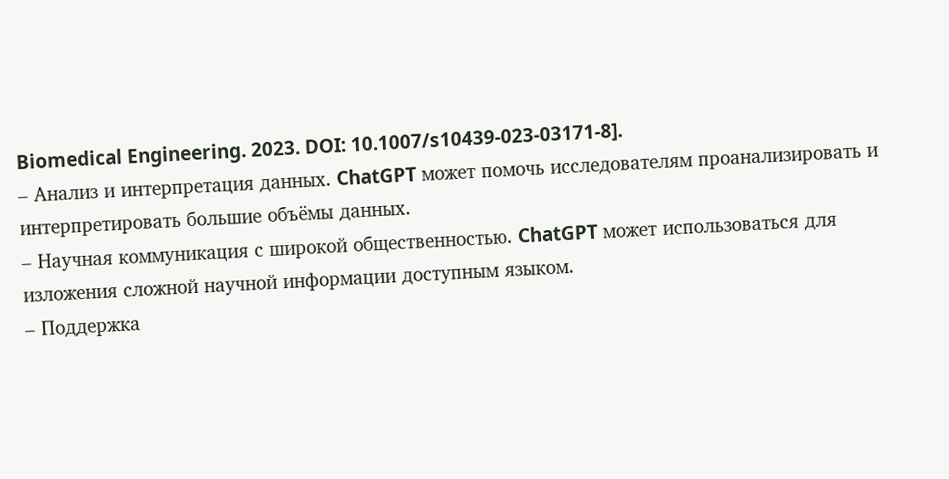Biomedical Engineering. 2023. DOI: 10.1007/s10439-023-03171-8].
– Анализ и интерпретация данных. ChatGPT может помочь исследователям проанализировать и интерпретировать большие объёмы данных.
– Научная коммуникация с широкой общественностью. ChatGPT может использоваться для изложения сложной научной информации доступным языком.
– Поддержка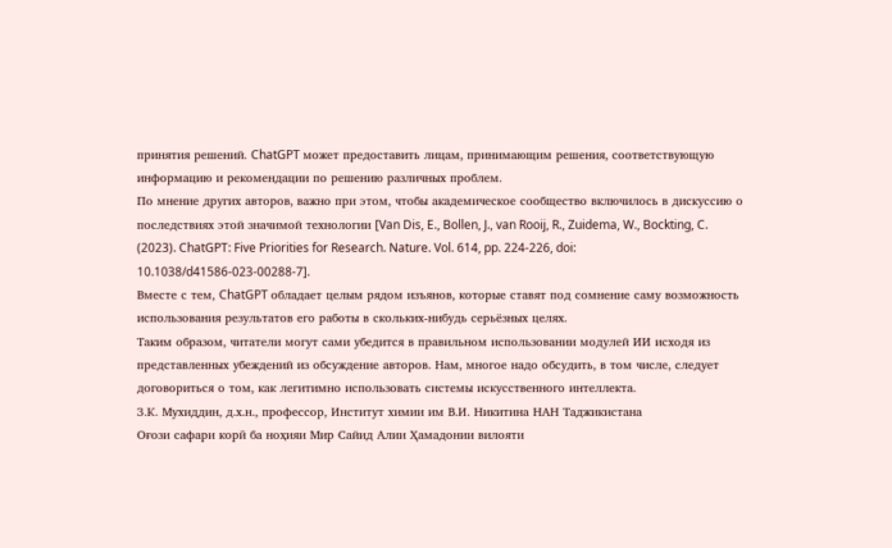принятия решений. ChatGPT может предоставить лицам, принимающим решения, соответствующую информацию и рекомендации по решению различных проблем.
По мнение других авторов, важно при этом, чтобы академическое сообщество включилось в дискуссию о последствиях этой значимой технологии [Van Dis, E., Bollen, J., van Rooij, R., Zuidema, W., Bockting, C. (2023). ChatGPT: Five Priorities for Research. Nature. Vol. 614, pp. 224-226, doi: 10.1038/d41586-023-00288-7].
Вместе с тем, ChatGPT обладает целым рядом изъянов, которые ставят под сомнение саму возможность использования результатов его работы в скольких-нибудь серьёзных целях.
Таким образом, читатели могут сами убедится в правильном использовании модулей ИИ исходя из представленных убеждений из обсуждение авторов. Нам, многое надо обсудить, в том числе, следует договориться о том, как легитимно использовать системы искусственного интеллекта.
З.К. Мухиддин, д.х.н., профессор, Институт химии им В.И. Никитина НАН Таджикистана
Оғози сафари корӣ ба ноҳияи Мир Сайид Алии Ҳамадонии вилояти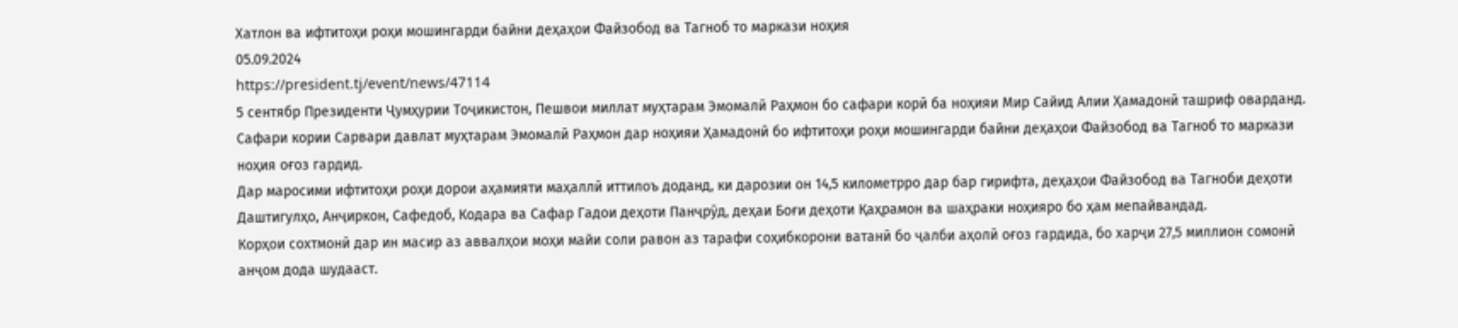Хатлон ва ифтитоҳи роҳи мошингарди байни деҳаҳои Файзобод ва Тагноб то маркази ноҳия
05.09.2024
https://president.tj/event/news/47114
5 сентябр Президенти Ҷумҳурии Тоҷикистон, Пешвои миллат муҳтарам Эмомалӣ Раҳмон бо сафари корӣ ба ноҳияи Мир Сайид Алии Ҳамадонӣ ташриф оварданд.
Сафари кории Сарвари давлат муҳтарам Эмомалӣ Раҳмон дар ноҳияи Ҳамадонӣ бо ифтитоҳи роҳи мошингарди байни деҳаҳои Файзобод ва Тагноб то маркази ноҳия оғоз гардид.
Дар маросими ифтитоҳи роҳи дорои аҳамияти маҳаллӣ иттилоъ доданд, ки дарозии он 14,5 километрро дар бар гирифта, деҳаҳои Файзобод ва Тагноби деҳоти Даштигулҳо, Анҷиркон, Сафедоб, Кодара ва Сафар Гадои деҳоти Панҷрӯд, деҳаи Боғи деҳоти Қаҳрамон ва шаҳраки ноҳияро бо ҳам мепайвандад.
Корҳои сохтмонӣ дар ин масир аз аввалҳои моҳи майи соли равон аз тарафи соҳибкорони ватанӣ бо ҷалби аҳолӣ оғоз гардида, бо харҷи 27,5 миллион сомонӣ анҷом дода шудааст.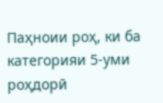Паҳноии роҳ, ки ба категорияи 5-уми роҳдорӣ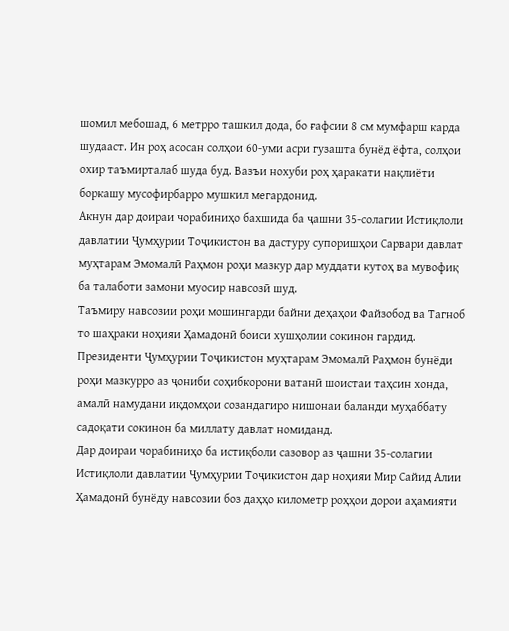шомил мебошад, 6 метрро ташкил дода, бо ғафсии 8 см мумфарш карда шудааст. Ин роҳ асосан солҳои 60-уми асри гузашта бунёд ёфта, солҳои охир таъмирталаб шуда буд. Вазъи нохуби роҳ ҳаракати нақлиёти боркашу мусофирбарро мушкил мегардонид.
Акнун дар доираи чорабиниҳо бахшида ба ҷашни 35-солагии Истиқлоли давлатии Ҷумҳурии Тоҷикистон ва дастуру супоришҳои Сарвари давлат муҳтарам Эмомалӣ Раҳмон роҳи мазкур дар муддати кутоҳ ва мувофиқ ба талаботи замони муосир навсозӣ шуд.
Таъмиру навсозии роҳи мошингарди байни деҳаҳои Файзобод ва Тагноб то шаҳраки ноҳияи Ҳамадонӣ боиси хушҳолии сокинон гардид.
Президенти Ҷумҳурии Тоҷикистон муҳтарам Эмомалӣ Раҳмон бунёди роҳи мазкурро аз ҷониби соҳибкорони ватанӣ шоистаи таҳсин хонда, амалӣ намудани иқдомҳои созандагиро нишонаи баланди муҳаббату садоқати сокинон ба миллату давлат номиданд.
Дар доираи чорабиниҳо ба истиқболи сазовор аз ҷашни 35-солагии Истиқлоли давлатии Ҷумҳурии Тоҷикистон дар ноҳияи Мир Сайид Алии Ҳамадонӣ бунёду навсозии боз даҳҳо километр роҳҳои дорои аҳамияти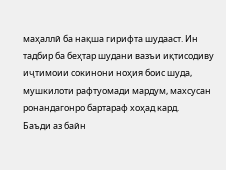маҳаллӣ ба нақша гирифта шудааст. Ин тадбир ба беҳтар шудани вазъи иқтисодиву иҷтимоии сокинони ноҳия боис шуда, мушкилоти рафтуомади мардум, махсусан ронандагонро бартараф хоҳад кард.
Баъди аз байн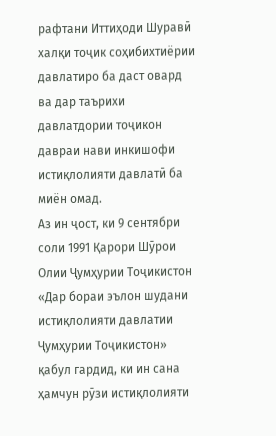рафтани Иттиҳоди Шуравӣ халқи тоҷик соҳибихтиёрии давлатиро ба даст овард ва дар таърихи давлатдории тоҷикон давраи нави инкишофи истиқлолияти давлатӣ ба миён омад.
Аз ин ҷост, ки 9 сентябри соли 1991 Қарори Шӯрои Олии Ҷумҳурии Тоҷикистон «Дар бораи эълон шудани истиқлолияти давлатии Ҷумҳурии Тоҷикистон» қабул гардид, ки ин сана ҳамчун рӯзи истиқлолияти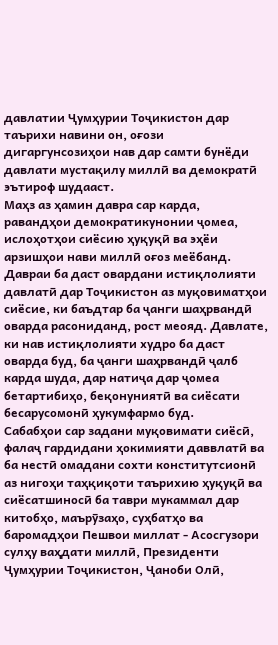давлатии Ҷумҳурии Тоҷикистон дар таърихи навини он, оғози дигаргунсозиҳои нав дар самти бунёди давлати мустақилу миллӣ ва демократӣ эътироф шудааст.
Маҳз аз ҳамин давра сар карда, равандҳои демократикунонии ҷомеа, ислоҳотҳои сиёсию ҳуқуқӣ ва эҳёи арзишҳои нави миллӣ оғоз меёбанд. Давраи ба даст овардани истиқлолияти давлатӣ дар Тоҷикистон аз муқовиматҳои сиёсие, ки баъдтар ба ҷанги шаҳрвандӣ оварда расониданд, рост меояд. Давлате, ки нав истиқлолияти худро ба даст оварда буд, ба ҷанги шаҳрвандӣ ҷалб карда шуда, дар натиҷа дар ҷомеа бетартибиҳо, беқонуниятӣ ва сиёсати бесарусомонӣ ҳукумфармо буд.
Сабабҳои сар задани муқовимати сиёсӣ, фалаҷ гардидани ҳокимияти даввлатӣ ва ба нестӣ омадани сохти конститутсионӣ аз нигоҳи таҳқиқоти таърихию ҳуқуқӣ ва сиёсатшиносӣ ба таври мукаммал дар китобҳо, маърӯзаҳо, суҳбатҳо ва баромадҳои Пешвои миллат - Асосгузори сулҳу ваҳдати миллӣ, Президенти Ҷумҳурии Тоҷикистон, Ҷаноби Олӣ,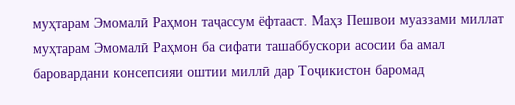муҳтарам Эмомалӣ Раҳмон таҷассум ёфтааст. Маҳз Пешвои муаззами миллат муҳтарам Эмомалӣ Раҳмон ба сифати ташаббускори асосии ба амал баровардани консепсияи оштии миллӣ дар Тоҷикистон баромад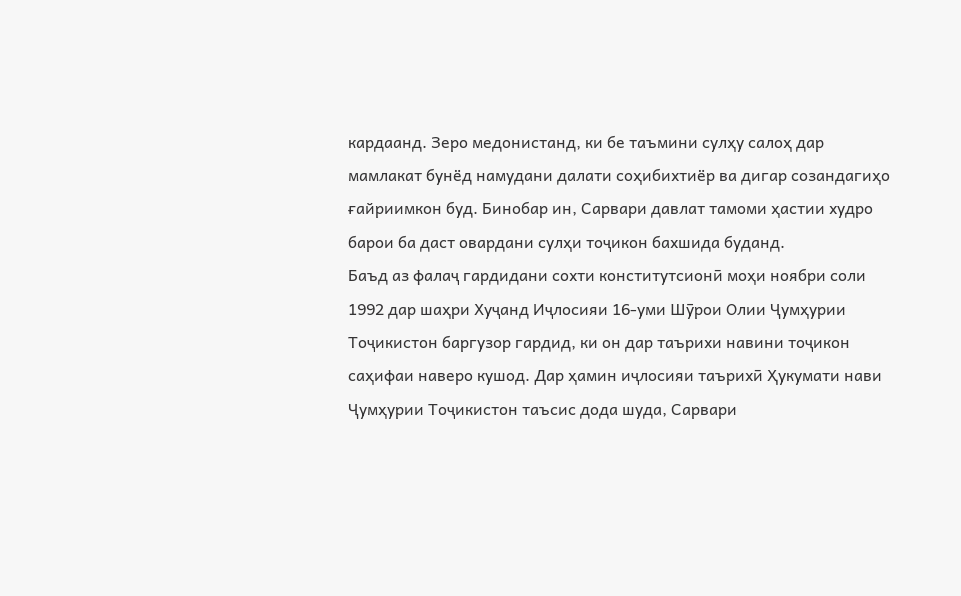кардаанд. Зеро медонистанд, ки бе таъмини сулҳу салоҳ дар мамлакат бунёд намудани далати соҳибихтиёр ва дигар созандагиҳо ғайриимкон буд. Бинобар ин, Сарвари давлат тамоми ҳастии худро барои ба даст овардани сулҳи тоҷикон бахшида буданд.
Баъд аз фалаҷ гардидани сохти конститутсионӣ моҳи ноябри соли 1992 дар шаҳри Хуҷанд Иҷлосияи 16-уми Шӯрои Олии Ҷумҳурии Тоҷикистон баргузор гардид, ки он дар таърихи навини тоҷикон саҳифаи наверо кушод. Дар ҳамин иҷлосияи таърихӣ Ҳукумати нави Ҷумҳурии Тоҷикистон таъсис дода шуда, Сарвари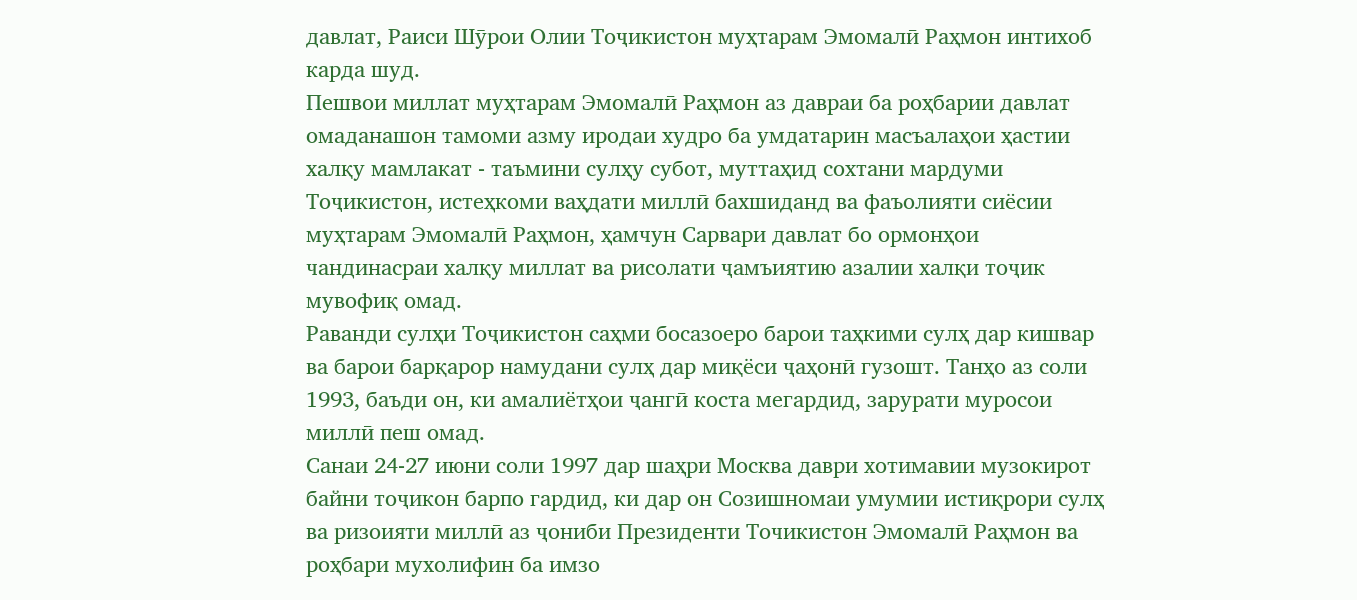давлат, Раиси Шӯрои Олии Тоҷикистон муҳтарам Эмомалӣ Раҳмон интихоб карда шуд.
Пешвои миллат муҳтарам Эмомалӣ Раҳмон аз давраи ба роҳбарии давлат омаданашон тамоми азму иродаи худро ба умдатарин масъалаҳои ҳастии халқу мамлакат - таъмини сулҳу субот, муттаҳид сохтани мардуми Тоҷикистон, истеҳкоми ваҳдати миллӣ бахшиданд ва фаъолияти сиёсии муҳтарам Эмомалӣ Раҳмон, ҳамчун Сарвари давлат бо ормонҳои чандинасраи халқу миллат ва рисолати ҷамъиятию азалии халқи тоҷик мувофиқ омад.
Раванди сулҳи Тоҷикистон саҳми босазоеро барои таҳкими сулҳ дар кишвар ва барои барқарор намудани сулҳ дар миқёси ҷаҳонӣ гузошт. Танҳо аз соли 1993, баъди он, ки амалиётҳои ҷангӣ коста мегардид, зарурати муросои миллӣ пеш омад.
Санаи 24-27 июни соли 1997 дар шаҳри Москва даври хотимавии музокирот байни тоҷикон барпо гардид, ки дар он Созишномаи умумии истиқрори сулҳ ва ризоияти миллӣ аз ҷониби Президенти Точикистон Эмомалӣ Раҳмон ва роҳбари мухолифин ба имзо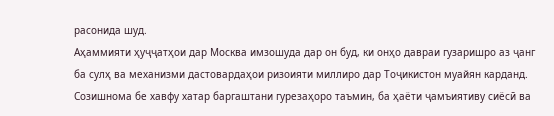расонида шуд.
Аҳаммияти ҳуҷҷатҳои дар Москва имзошуда дар он буд, ки онҳо давраи гузаришро аз ҷанг ба сулҳ ва механизми дастовардаҳои ризоияти миллиро дар Тоҷикистон муайян карданд.
Созишнома бе хавфу хатар баргаштани гурезаҳоро таъмин, ба ҳаёти ҷамъиятиву сиёсӣ ва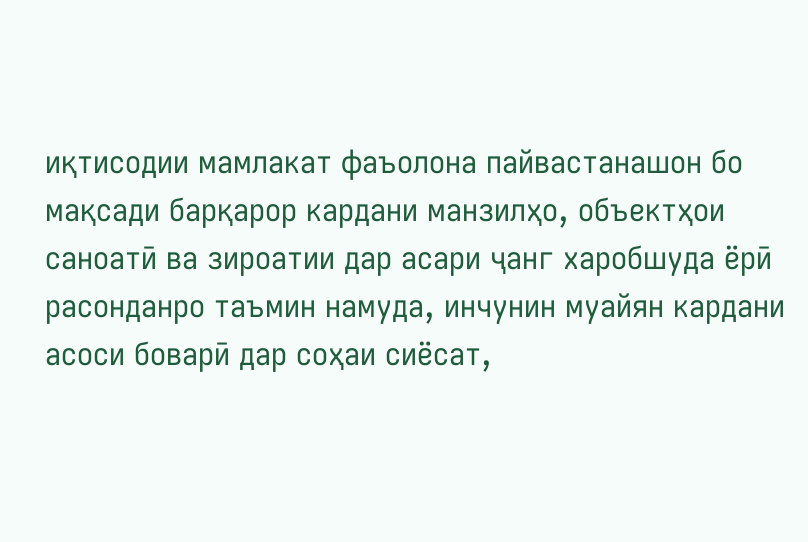иқтисодии мамлакат фаъолона пайвастанашон бо мақсади барқарор кардани манзилҳо, объектҳои саноатӣ ва зироатии дар асари ҷанг харобшуда ёрӣ расонданро таъмин намуда, инчунин муайян кардани асоси боварӣ дар соҳаи сиёсат,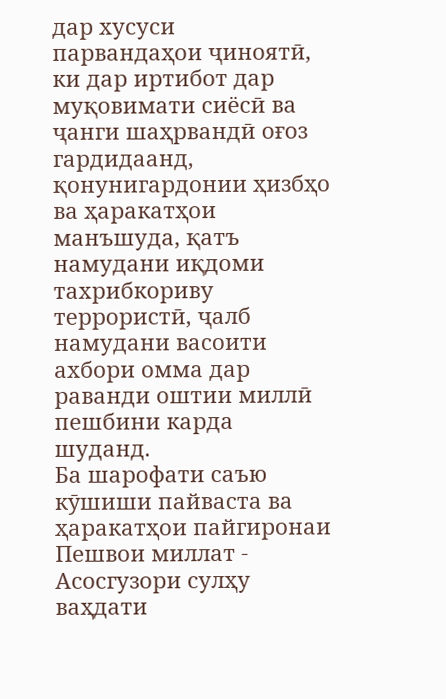дар хусуси парвандаҳои ҷиноятӣ, ки дар иртибот дар муқовимати сиёсӣ ва ҷанги шаҳрвандӣ оғоз гардидаанд, қонунигардонии ҳизбҳо ва ҳаракатҳои манъшуда, қатъ намудани иқдоми тахрибкориву террористӣ, ҷалб намудани васоити ахбори омма дар раванди оштии миллӣ пешбини карда шуданд.
Ба шарофати саъю кӯшиши пайваста ва ҳаракатҳои пайгиронаи Пешвои миллат - Асосгузори сулҳу ваҳдати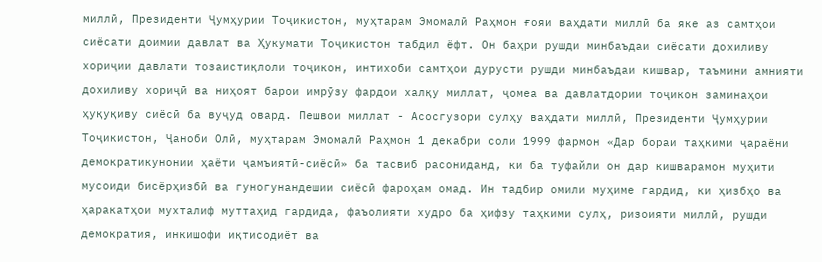миллӣ, Президенти Ҷумҳурии Тоҷикистон, муҳтарам Эмомалӣ Раҳмон ғояи ваҳдати миллӣ ба яке аз самтҳои сиёсати доимии давлат ва Ҳукумати Тоҷикистон табдил ёфт. Он баҳри рушди минбаъдаи сиёсати дохиливу хориҷии давлати тозаистиқлоли тоҷикон, интихоби самтҳои дурусти рушди минбаъдаи кишвар, таъмини амнияти дохиливу хориҷӣ ва ниҳоят барои имрӯзу фардои халқу миллат, ҷомеа ва давлатдории тоҷикон заминаҳои ҳуқуқиву сиёсӣ ба вуҷуд овард. Пешвои миллат - Асосгузори сулҳу ваҳдати миллӣ, Президенти Ҷумҳурии Тоҷикистон, Ҷаноби Олӣ, муҳтарам Эмомалӣ Раҳмон 1 декабри соли 1999 фармон «Дар бораи таҳкими ҷараёни демократикунонии ҳаёти ҷамъиятӣ-сиёсӣ» ба тасвиб расониданд, ки ба туфайли он дар кишварамон муҳити мусоиди бисёрҳизбӣ ва гуногунандешии сиёсӣ фароҳам омад. Ин тадбир омили муҳиме гардид, ки ҳизбҳо ва ҳаракатҳои мухталиф муттаҳид гардида, фаъолияти худро ба ҳифзу таҳкими сулҳ, ризоияти миллӣ, рушди демократия, инкишофи иқтисодиёт ва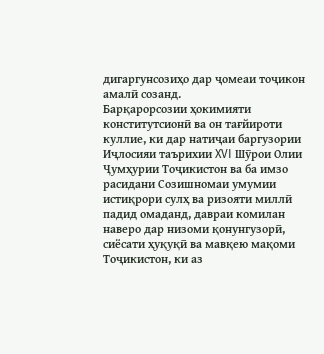дигаргунсозиҳо дар ҷомеаи тоҷикон амалӣ созанд.
Барқарорсозии ҳокимияти конститутсионӣ ва он тағйироти куллие, ки дар натиҷаи баргузории Иҷлосияи таърихии XVI Шӯрои Олии Ҷумҳурии Тоҷикистон ва ба имзо расидани Созишномаи умумии истиқрори сулҳ ва ризояти миллӣ падид омаданд, давраи комилан наверо дар низоми қонунгузорӣ, сиёсати ҳуқуқӣ ва мавқею мақоми Тоҷикистон, ки аз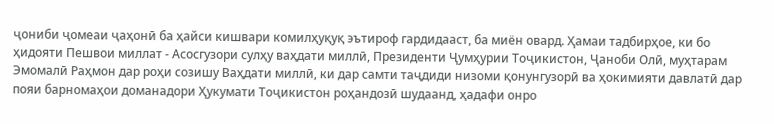ҷониби ҷомеаи ҷаҳонӣ ба ҳайси кишвари комилҳуқуқ эътироф гардидааст, ба миён овард. Ҳамаи тадбирҳое, ки бо ҳидояти Пешвои миллат - Асосгузори сулҳу ваҳдати миллӣ, Президенти Ҷумҳурии Тоҷикистон, Ҷаноби Олӣ, муҳтарам Эмомалӣ Раҳмон дар роҳи созишу Ваҳдати миллӣ, ки дар самти таҷдиди низоми қонунгузорӣ ва ҳокимияти давлатӣ дар пояи барномаҳои доманадори Ҳукумати Тоҷикистон роҳандозӣ шудаанд, ҳадафи онро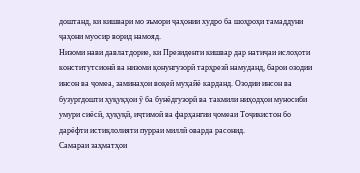доштанд, ки кишвари мо эъмори ҷаҳонии худро ба шоҳроҳи тамаддуни ҷаҳони муосир ворид намояд.
Низоми нави давлатдорие, ки Президенти кишвар дар натиҷаи ислоҳоти конститутсионӣ ва низоми қонунгузорӣ тарҳрезӣ намуданд, барои озодии инсон ва ҷомеа, заминаҳои воқеӣ муҳайё карданд. Озодии инсон ва бузургдошти ҳуқуқҳои ӯ ба бунёдгузорӣ ва такмили ниҳодҳои муносиби умури сиёсӣ, ҳуқуқӣ, иҷтимоӣ ва фарҳангии ҷомеаи Тоҷикистон бо дарёфти истиқлолияти пурраи миллӣ оварда расонид.
Самараи заҳматҳои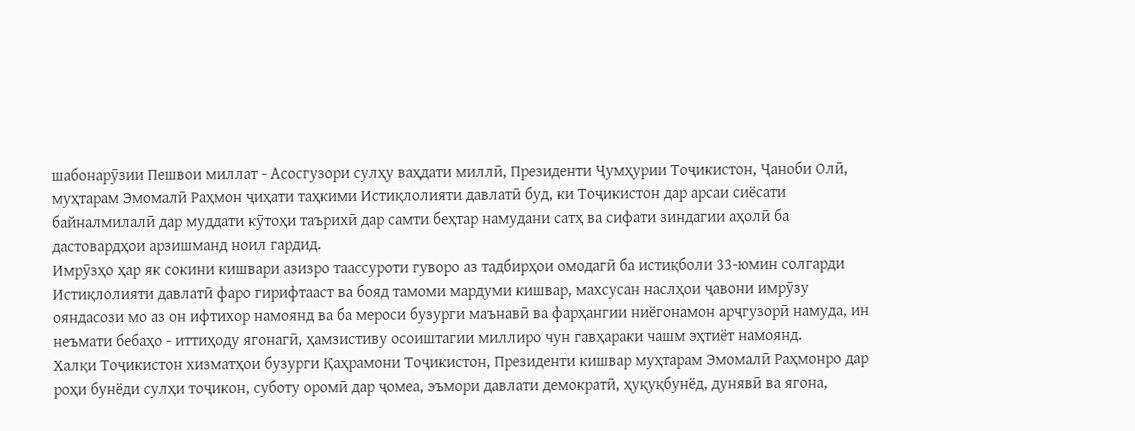шабонарӯзии Пешвои миллат - Асосгузори сулҳу ваҳдати миллӣ, Президенти Ҷумҳурии Тоҷикистон, Ҷаноби Олӣ, муҳтарам Эмомалӣ Раҳмон ҷиҳати таҳкими Истиқлолияти давлатӣ буд, ки Тоҷикистон дар арсаи сиёсати байналмилалӣ дар муддати кӯтоҳи таърихӣ дар самти беҳтар намудани сатҳ ва сифати зиндагии аҳолӣ ба дастовардҳои арзишманд ноил гардид.
Имрӯзҳо ҳар як сокини кишвари азизро таассуроти гуворо аз тадбирҳои омодагӣ ба истиқболи 33-юмин солгарди Истиқлолияти давлатӣ фаро гирифтааст ва бояд тамоми мардуми кишвар, махсусан наслҳои ҷавони имрӯзу ояндасози мо аз он ифтихор намоянд ва ба мероси бузурги маънавӣ ва фарҳангии ниёгонамон арҷгузорӣ намуда, ин неъмати бебаҳо - иттиҳоду ягонагӣ, ҳамзистиву осоиштагии миллиро чун гавҳараки чашм эҳтиёт намоянд.
Халқи Тоҷикистон хизматҳои бузурги Қаҳрамони Тоҷикистон, Президенти кишвар муҳтарам Эмомалӣ Раҳмонро дар роҳи бунёди сулҳи тоҷикон, суботу оромӣ дар ҷомеа, эъмори давлати демократӣ, ҳуқуқбунёд, дунявӣ ва ягона,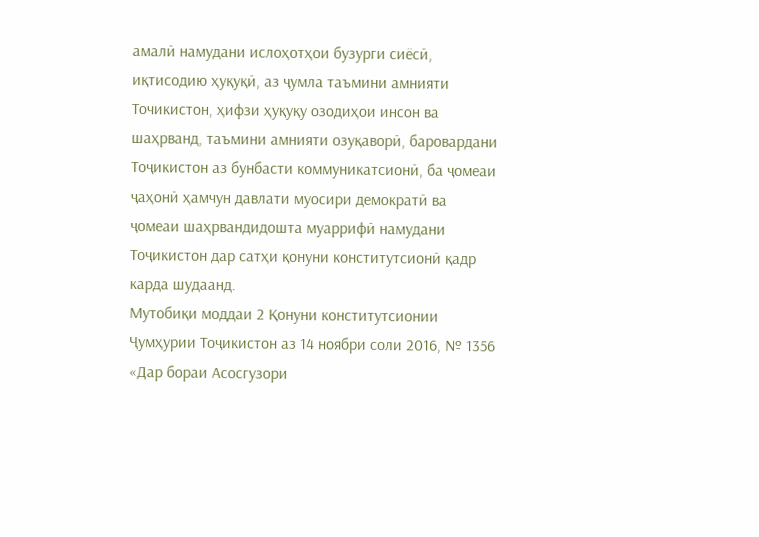амалӣ намудани ислоҳотҳои бузурги сиёсӣ, иқтисодию ҳуқуқӣ, аз ҷумла таъмини амнияти Точикистон, ҳифзи ҳуқуқу озодиҳои инсон ва шаҳрванд, таъмини амнияти озуқаворӣ, баровардани Тоҷикистон аз бунбасти коммуникатсионӣ, ба ҷомеаи ҷаҳонӣ ҳамчун давлати муосири демократӣ ва ҷомеаи шаҳрвандидошта муаррифӣ намудани Тоҷикистон дар сатҳи қонуни конститутсионӣ қадр карда шудаанд.
Мутобиқи моддаи 2 Қонуни конститутсионии Ҷумҳурии Тоҷикистон аз 14 ноябри соли 2016, № 1356 «Дар бораи Асосгузори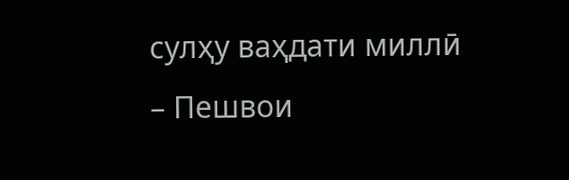сулҳу ваҳдати миллӣ – Пешвои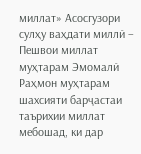миллат» Асосгузори сулҳу ваҳдати миллӣ – Пешвои миллат муҳтарам Эмомалӣ Раҳмон муҳтарам шахсияти барҷастаи таърихии миллат мебошад, ки дар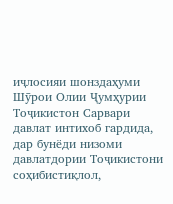иҷлосияи шонздаҳуми Шӯрои Олии Ҷумҳурии Тоҷикистон Сарвари давлат интихоб гардида, дар бунёди низоми давлатдории Тоҷикистони соҳибистиқлол,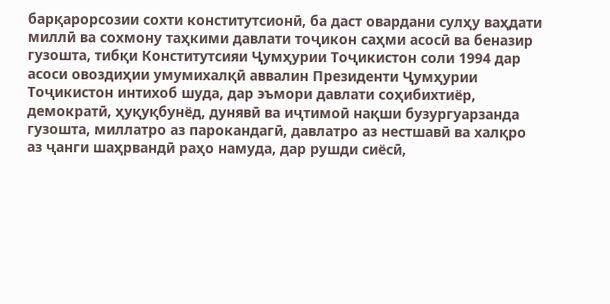барқарорсозии сохти конститутсионӣ, ба даст овардани сулҳу ваҳдати миллӣ ва сохмону таҳкими давлати тоҷикон саҳми асосӣ ва беназир гузошта, тибқи Конститутсияи Ҷумҳурии Тоҷикистон соли 1994 дар асоси овоздиҳии умумихалқӣ аввалин Президенти Ҷумҳурии Тоҷикистон интихоб шуда, дар эъмори давлати соҳибихтиёр, демократӣ, ҳуқуқбунёд, дунявӣ ва иҷтимоӣ нақши бузургуарзанда гузошта, миллатро аз парокандагӣ, давлатро аз нестшавӣ ва халқро аз ҷанги шаҳрвандӣ раҳо намуда, дар рушди сиёсӣ,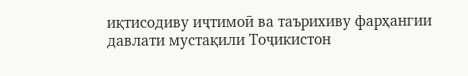иқтисодиву иҷтимоӣ ва таърихиву фарҳангии давлати мустақили Тоҷикистон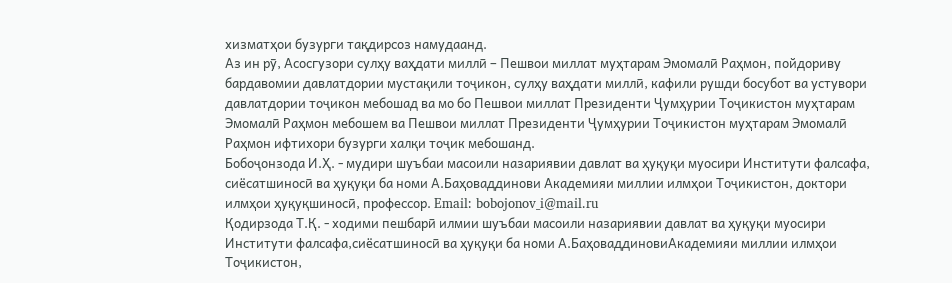хизматҳои бузурги тақдирсоз намудаанд.
Аз ин рӯ, Асосгузори сулҳу ваҳдати миллӣ – Пешвои миллат муҳтарам Эмомалӣ Раҳмон, пойдориву бардавомии давлатдории мустақили тоҷикон, сулҳу ваҳдати миллӣ, кафили рушди босубот ва устувори давлатдории тоҷикон мебошад ва мо бо Пешвои миллат Президенти Ҷумҳурии Тоҷикистон муҳтарам Эмомалӣ Раҳмон мебошем ва Пешвои миллат Президенти Ҷумҳурии Тоҷикистон муҳтарам Эмомалӣ Раҳмон ифтихори бузурги халқи тоҷик мебошанд.
Бобоҷонзода И.Ҳ. - мудири шуъбаи масоили назариявии давлат ва ҳуқуқи муосири Институти фалсафа, сиёсатшиносӣ ва ҳуқуқи ба номи А.Баҳоваддинови Академияи миллии илмҳои Тоҷикистон, доктори илмҳои ҳуқуқшиносӣ, профессор. Email: bobojonov_i@mail.ru
Қодирзода Т.Қ. - ходими пешбарӣ илмии шуъбаи масоили назариявии давлат ва ҳуқуқи муосири Институти фалсафа,сиёсатшиносӣ ва ҳуқуқи ба номи А.БаҳоваддиновиАкадемияи миллии илмҳои Тоҷикистон,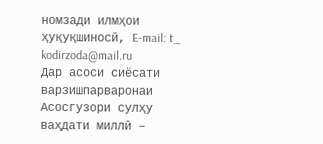номзади илмҳои ҳуқуқшиносӣ, E-mail: t_ kodirzoda@mail.ru
Дар асоси сиёсати варзишпарваронаи Асосгузори сулҳу ваҳдати миллӣ –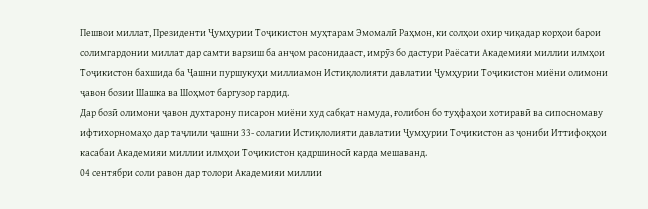Пешвои миллат, Президенти Ҷумҳурии Тоҷикистон муҳтарам Эмомалӣ Раҳмон, ки солҳои охир чиқадар корҳои барои солимгардонии миллат дар самти варзиш ба анҷом расонидааст, имрӯз бо дастури Раёсати Академияи миллии илмҳои Тоҷикистон бахшида ба Ҷашни пуршукуҳи миллиамон Истиқлолияти давлатии Ҷумҳурии Тоҷикистон миёни олимони ҷавон бозии Шашка ва Шоҳмот баргузор гардид.
Дар бозӣ олимони ҷавон духтарону писарон миёни худ сабқат намуда, ғолибон бо туҳфаҳои хотиравӣ ва сипосномаву ифтихорномаҳо дар таҷлили ҷашни 33- солагии Истиқлолияти давлатии Ҷумҳурии Тоҷикистон аз ҷониби Иттифоқҳои касабаи Академияи миллии илмҳои Тоҷикистон қадршиносӣ карда мешаванд.
04 сентябри соли равон дар толори Академияи миллии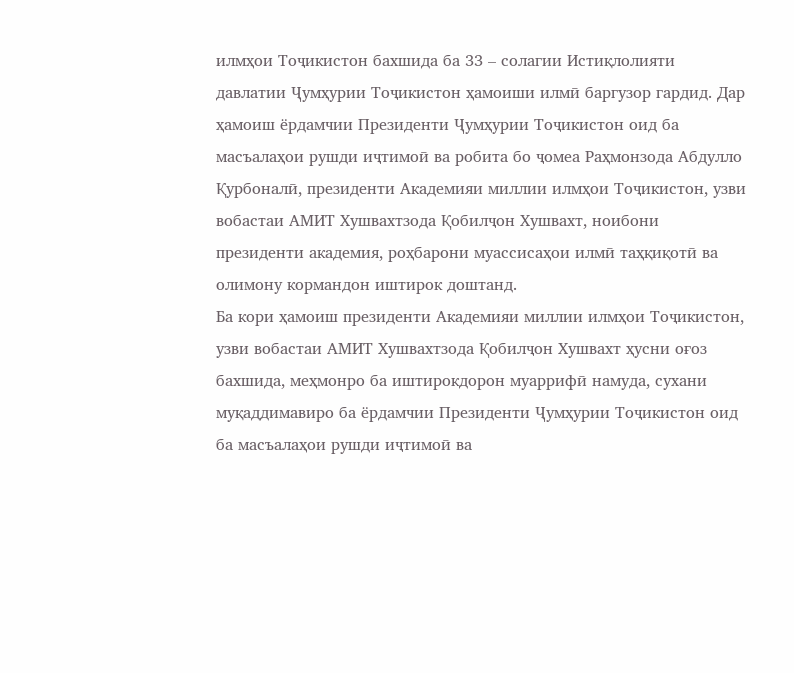илмҳои Тоҷикистон бахшида ба 33 – солагии Истиқлолияти давлатии Ҷумҳурии Тоҷикистон ҳамоиши илмӣ баргузор гардид. Дар ҳамоиш ёрдамчии Президенти Ҷумҳурии Тоҷикистон оид ба масъалаҳои рушди иҷтимоӣ ва робита бо ҷомеа Раҳмонзода Абдулло Қурбоналӣ, президенти Академияи миллии илмҳои Тоҷикистон, узви вобастаи АМИТ Хушвахтзода Қобилҷон Хушвахт, ноибони президенти академия, роҳбарони муассисаҳои илмӣ таҳқиқотӣ ва олимону кормандон иштирок доштанд.
Ба кори ҳамоиш президенти Академияи миллии илмҳои Тоҷикистон, узви вобастаи АМИТ Хушвахтзода Қобилҷон Хушвахт ҳусни оғоз бахшида, меҳмонро ба иштирокдорон муаррифӣ намуда, сухани муқаддимавиро ба ёрдамчии Президенти Ҷумҳурии Тоҷикистон оид ба масъалаҳои рушди иҷтимоӣ ва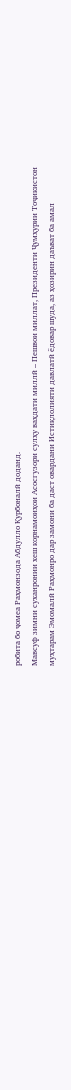робита бо ҷомеа Раҳмонзода Абдулло Қурбоналӣ доданд.
Мавсуф зимни суханронии хеш корнамоиҳои Асосгузори сулҳу ваҳдати миллӣ – Пешвои миллат, Президенти Ҷумҳурии Тоҷикистон муҳтарам Эмомалӣ Раҳмонро дар замони ба даст овардани Истиқлолияти давлатӣ ёдовар шуда, аз ҳозирин даъват ба амал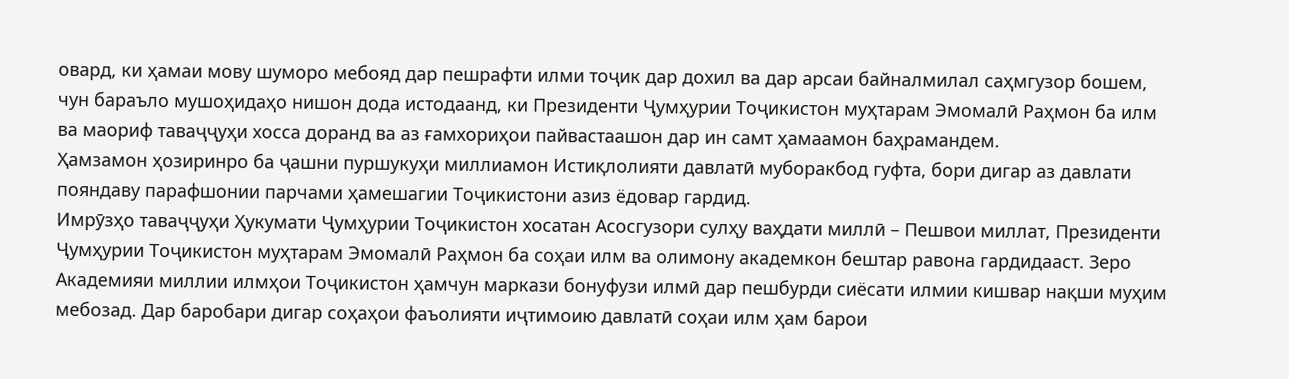овард, ки ҳамаи мову шуморо мебояд дар пешрафти илми тоҷик дар дохил ва дар арсаи байналмилал саҳмгузор бошем, чун бараъло мушоҳидаҳо нишон дода истодаанд, ки Президенти Ҷумҳурии Тоҷикистон муҳтарам Эмомалӣ Раҳмон ба илм ва маориф таваҷҷуҳи хосса доранд ва аз ғамхориҳои пайвастаашон дар ин самт ҳамаамон баҳрамандем.
Ҳамзамон ҳозиринро ба ҷашни пуршукуҳи миллиамон Истиқлолияти давлатӣ муборакбод гуфта, бори дигар аз давлати пояндаву парафшонии парчами ҳамешагии Тоҷикистони азиз ёдовар гардид.
Имрӯзҳо таваҷҷуҳи Ҳукумати Ҷумҳурии Тоҷикистон хосатан Асосгузори сулҳу ваҳдати миллӣ – Пешвои миллат, Президенти Ҷумҳурии Тоҷикистон муҳтарам Эмомалӣ Раҳмон ба соҳаи илм ва олимону академкон бештар равона гардидааст. Зеро Академияи миллии илмҳои Тоҷикистон ҳамчун маркази бонуфузи илмӣ дар пешбурди сиёсати илмии кишвар нақши муҳим мебозад. Дар баробари дигар соҳаҳои фаъолияти иҷтимоию давлатӣ соҳаи илм ҳам барои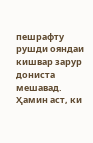пешрафту рушди ояндаи кишвар зарур дониста мешавад.
Ҳамин аст, ки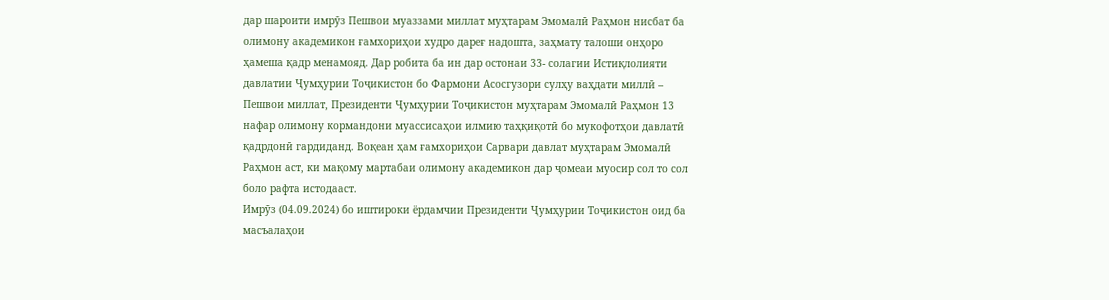дар шароити имрӯз Пешвои муаззами миллат муҳтарам Эмомалӣ Раҳмон нисбат ба олимону академикон ғамхориҳои худро дареғ надошта, заҳмату талоши онҳоро ҳамеша қадр менамояд. Дар робита ба ин дар остонаи 33- солагии Истиқлолияти давлатии Ҷумҳурии Тоҷикистон бо Фармони Асосгузори сулҳу ваҳдати миллӣ – Пешвои миллат, Президенти Ҷумҳурии Тоҷикистон муҳтарам Эмомалӣ Раҳмон 13 нафар олимону кормандони муассисаҳои илмию таҳқиқотӣ бо мукофотҳои давлатӣ қадрдонӣ гардиданд. Воқеан ҳам ғамхориҳои Сарвари давлат муҳтарам Эмомалӣ Раҳмон аст, ки мақому мартабаи олимону академикон дар ҷомеаи муосир сол то сол боло рафта истодааст.
Имрӯз (04.09.2024) бо иштироки ёрдамчии Президенти Ҷумҳурии Тоҷикистон оид ба масъалаҳои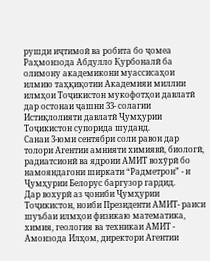рушди иҷтимоӣ ва робита бо ҷомеа Раҳмонзода Абдулло Қурбоналӣ ба олимону академикони муассисаҳои илмию таҳқиқотии Академияи миллии илмҳои Тоҷикистон мукофотҳои давлатӣ дар остонаи ҷашни 33- солагии Истиқлолияти давлатӣ Ҷумҳурии Тоҷикистон супорида шуданд.
Санаи 3-юми сентябри соли равон дар толори Агентии амнияти химиявӣ, биологӣ, радиатсионӣ ва ядроии АМИТ вохӯрӣ бо намояндагони ширкати “Радметрон” - и Ҷумҳурии Белорус баргузор гардид.
Дар вохурӣ аз ҷониби Ҷумҳурии Тоҷикистон, ноиби Президенти АМИТ- раиси шуъбаи илмҳои физикаю математика, химия, геология ва техникаи АМИТ - Амонзода Илҳом, директори Агентии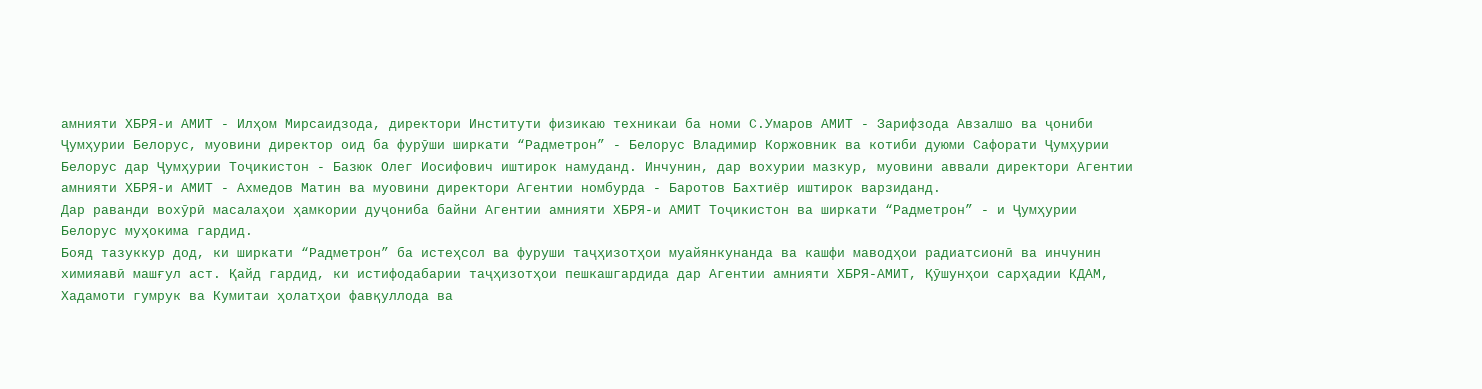амнияти ХБРЯ-и АМИТ - Илҳом Мирсаидзода, директори Институти физикаю техникаи ба номи С.Умаров АМИТ - Зарифзода Авзалшо ва ҷониби Ҷумҳурии Белорус, муовини директор оид ба фурӯши ширкати “Радметрон” - Белорус Владимир Коржовник ва котиби дуюми Сафорати Ҷумҳурии Белорус дар Ҷумҳурии Тоҷикистон - Базюк Олег Иосифович иштирок намуданд. Инчунин, дар вохурии мазкур, муовини аввали директори Агентии амнияти ХБРЯ-и АМИТ - Ахмедов Матин ва муовини директори Агентии номбурда - Баротов Бахтиёр иштирок варзиданд.
Дар раванди вохӯрӣ масалаҳои ҳамкории дуҷониба байни Агентии амнияти ХБРЯ-и АМИТ Тоҷикистон ва ширкати “Радметрон” - и Ҷумҳурии Белорус муҳокима гардид.
Бояд тазуккур дод, ки ширкати “Радметрон” ба истеҳсол ва фуруши таҷҳизотҳои муайянкунанда ва кашфи маводҳои радиатсионӣ ва инчунин химияавӣ машғул аст. Қайд гардид, ки истифодабарии таҷҳизотҳои пешкашгардида дар Агентии амнияти ХБРЯ-АМИТ, Қӯшунҳои сарҳадии КДАМ, Хадамоти гумрук ва Кумитаи ҳолатҳои фавқуллода ва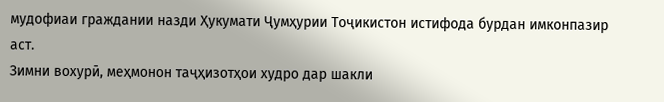мудофиаи граждании назди Ҳукумати Ҷумҳурии Тоҷикистон истифода бурдан имконпазир аст.
Зимни вохурӣ, меҳмонон таҷҳизотҳои худро дар шакли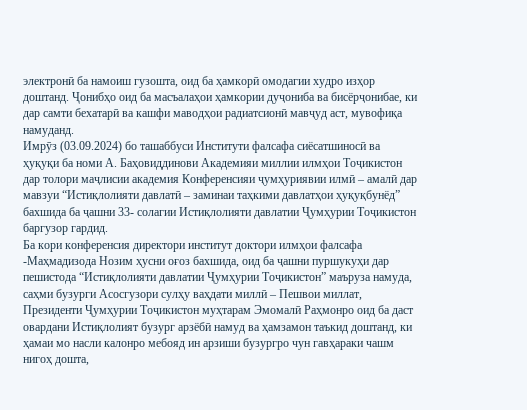электронӣ ба намоиш гузошта, оид ба ҳамкорӣ омодагии худро изҳор доштанд. Ҷонибҳо оид ба масъалаҳои ҳамкории дуҷониба ва бисёрҷонибае, ки дар самти бехатарӣ ва кашфи маводҳои радиатсионӣ мавҷуд аст, мувофиқа намуданд.
Имрӯз (03.09.2024) бо ташаббуси Институти фалсафа сиёсатшиносӣ ва ҳуқуқи ба номи А. Баҳовиддинови Академияи миллии илмҳои Тоҷикистон дар толори маҷлисии академия Конференсияи ҷумҳуриявии илмӣ – амалӣ дар мавзуи “Истиқлолияти давлатӣ – заминаи таҳкими давлатҳои ҳуқуқбунёд” бахшида ба ҷашни 33- солагии Истиқлолияти давлатии Ҷумҳурии Тоҷикистон баргузор гардид.
Ба кори конференсия директори институт доктори илмҳои фалсафа -Маҳмадизода Нозим ҳусни оғоз бахшида, оид ба ҷашни пуршукуҳи дар пешистода “Истиқлолияти давлатии Ҷумҳурии Тоҷикистон” маъруза намуда, саҳми бузурги Асосгузори сулҳу ваҳдати миллӣ – Пешвои миллат, Президенти Ҷумҳурии Тоҷикистон муҳтарам Эмомалӣ Раҳмонро оид ба даст овардани Истиқлолият бузург арзёбӣ намуд ва ҳамзамон таъкид доштанд, ки ҳамаи мо насли калонро мебояд ин арзиши бузургро чун гавҳараки чашм нигоҳ дошта,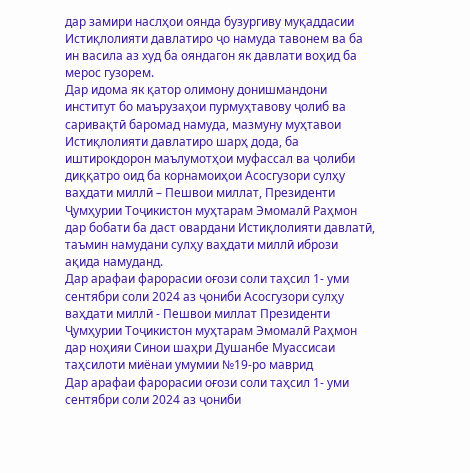дар замири наслҳои оянда бузургиву муқаддасии Истиқлолияти давлатиро ҷо намуда тавонем ва ба ин васила аз худ ба ояндагон як давлати воҳид ба мерос гузорем.
Дар идома як қатор олимону донишмандони институт бо маърузаҳои пурмуҳтавову ҷолиб ва саривақтӣ баромад намуда, мазмуну муҳтавои Истиқлолияти давлатиро шарҳ дода, ба иштирокдорон маълумотҳои муфассал ва ҷолиби диққатро оид ба корнамоиҳои Асосгузори сулҳу ваҳдати миллӣ – Пешвои миллат, Президенти Ҷумҳурии Тоҷикистон муҳтарам Эмомалӣ Раҳмон дар бобати ба даст овардани Истиқлолияти давлатӣ, таъмин намудани сулҳу ваҳдати миллӣ ибрози ақида намуданд.
Дар арафаи фарорасии оғози соли таҳсил 1- уми сентябри соли 2024 аз ҷониби Асосгузори сулҳу ваҳдати миллӣ - Пешвои миллат Президенти Ҷумҳурии Тоҷикистон муҳтарам Эмомалӣ Раҳмон дар ноҳияи Синои шаҳри Душанбе Муассисаи таҳсилоти миёнаи умумии №19-ро маврид
Дар арафаи фарорасии оғози соли таҳсил 1- уми сентябри соли 2024 аз ҷониби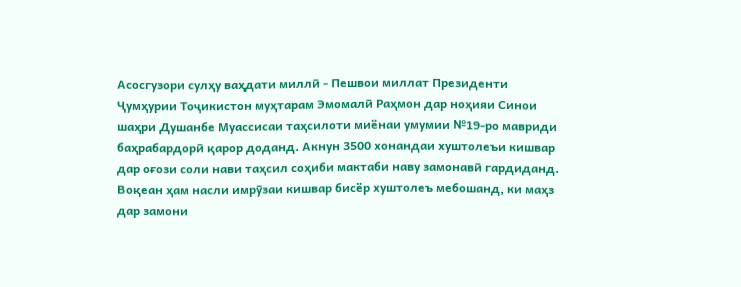Асосгузори сулҳу ваҳдати миллӣ - Пешвои миллат Президенти Ҷумҳурии Тоҷикистон муҳтарам Эмомалӣ Раҳмон дар ноҳияи Синои шаҳри Душанбе Муассисаи таҳсилоти миёнаи умумии №19-ро мавриди баҳрабардорӣ қарор доданд. Акнун 3500 хонандаи хуштолеъи кишвар дар оғози соли нави таҳсил соҳиби мактаби наву замонавӣ гардиданд.
Воқеан ҳам насли имрӯзаи кишвар бисёр хуштолеъ мебошанд, ки маҳз дар замони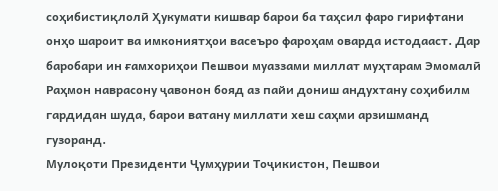соҳибистиқлолӣ Ҳукумати кишвар барои ба таҳсил фаро гирифтани онҳо шароит ва имкониятҳои васеъро фароҳам оварда истодааст. Дар баробари ин ғамхориҳои Пешвои муаззами миллат муҳтарам Эмомалӣ Раҳмон наврасону ҷавонон бояд аз пайи дониш андухтану соҳибилм гардидан шуда, барои ватану миллати хеш саҳми арзишманд гузоранд.
Мулоқоти Президенти Ҷумҳурии Тоҷикистон, Пешвои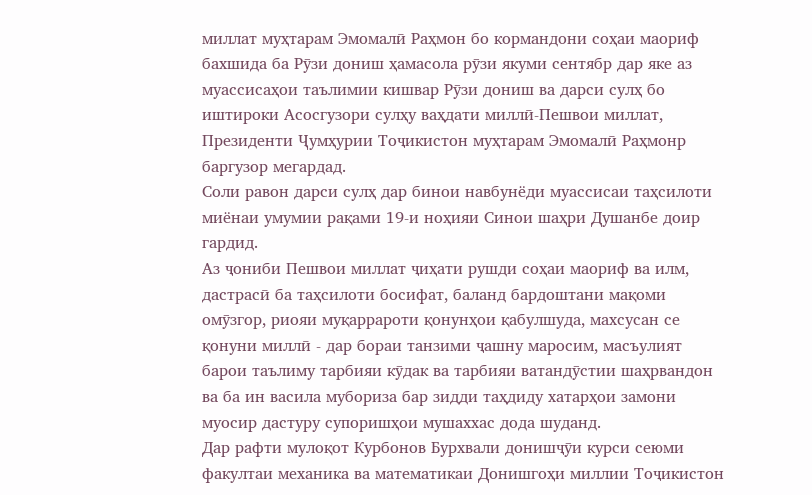миллат муҳтарам Эмомалӣ Раҳмон бо кормандони соҳаи маориф бахшида ба Рӯзи дониш ҳамасола рӯзи якуми сентябр дар яке аз муассисаҳои таълимии кишвар Рӯзи дониш ва дарси сулҳ бо иштироки Асосгузори сулҳу ваҳдати миллӣ-Пешвои миллат, Президенти Ҷумҳурии Тоҷикистон муҳтарам Эмомалӣ Раҳмонр баргузор мегардад.
Соли равон дарси сулҳ дар бинои навбунёди муассисаи таҳсилоти миёнаи умумии рақами 19-и ноҳияи Синои шаҳри Душанбе доир гардид.
Аз ҷониби Пешвои миллат ҷиҳати рушди соҳаи маориф ва илм, дастрасӣ ба таҳсилоти босифат, баланд бардоштани мақоми омӯзгор, риояи муқаррароти қонунҳои қабулшуда, махсусан се қонуни миллӣ - дар бораи танзими ҷашну маросим, масъулият барои таълиму тарбияи кӯдак ва тарбияи ватандӯстии шаҳрвандон ва ба ин васила мубориза бар зидди таҳдиду хатарҳои замони муосир дастуру супоришҳои мушаххас дода шуданд.
Дар рафти мулоқот Курбонов Бурхвали донишҷӯи курси сеюми факултаи механика ва математикаи Донишгоҳи миллии Тоҷикистон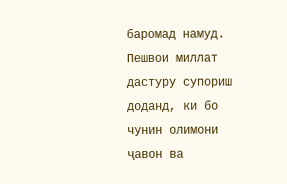баромад намуд. Пешвои миллат дастуру супориш доданд, ки бо чунин олимони ҷавон ва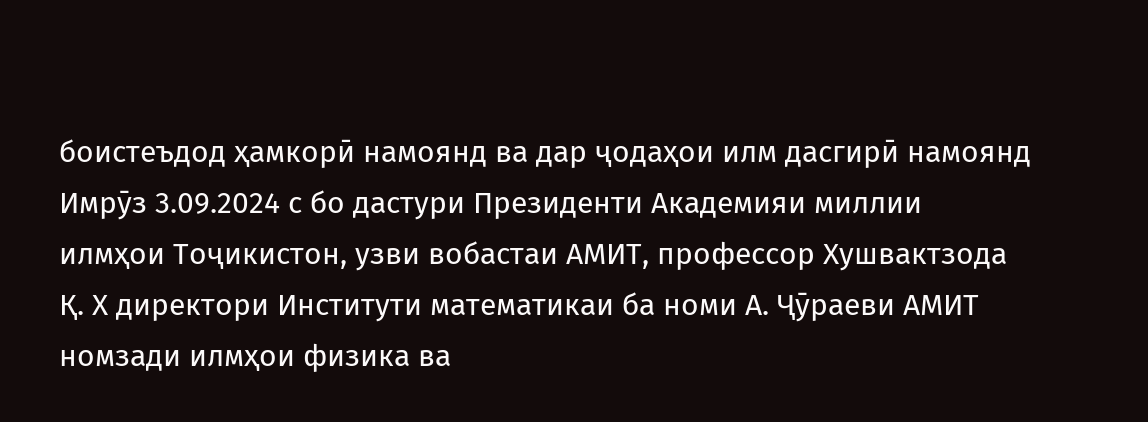боистеъдод ҳамкорӣ намоянд ва дар ҷодаҳои илм дасгирӣ намоянд
Имрӯз 3.09.2024 с бо дастури Президенти Академияи миллии илмҳои Тоҷикистон, узви вобастаи АМИТ, профессор Хушвактзода Қ. Х директори Институти математикаи ба номи А. Ҷӯраеви АМИТ номзади илмҳои физика ва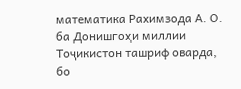математика Рахимзода А. О. ба Донишгоҳи миллии Тоҷикистон ташриф оварда, бо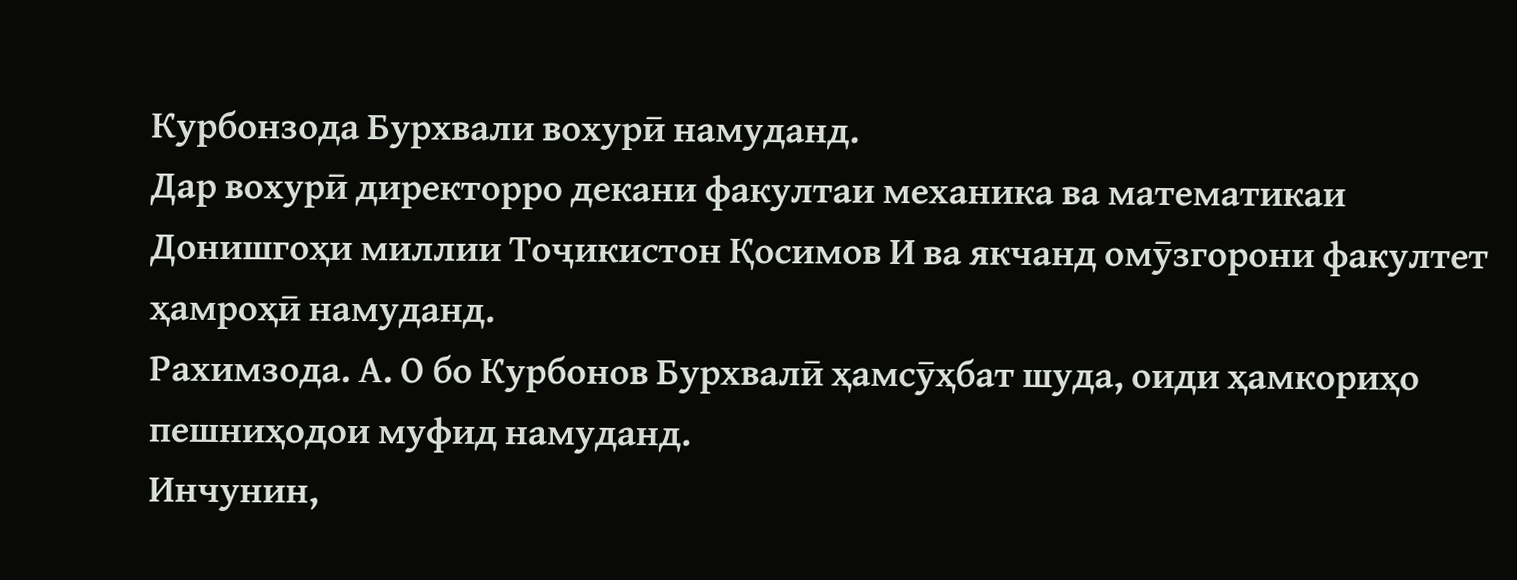Курбонзода Бурхвали вохурӣ намуданд.
Дар вохурӣ директорро декани факултаи механика ва математикаи Донишгоҳи миллии Тоҷикистон Қосимов И ва якчанд омӯзгорони факултет ҳамроҳӣ намуданд.
Рахимзода. А. О бо Курбонов Бурхвалӣ ҳамсӯҳбат шуда, оиди ҳамкориҳо пешниҳодои муфид намуданд.
Инчунин,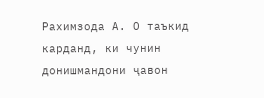Рахимзода А. О таъкид карданд, ки чунин донишмандони ҷавон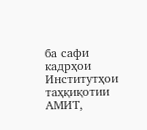ба сафи кадрҳои Институтҳои таҳқиқотии АМИТ,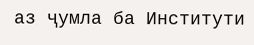аз ҷумла ба Институти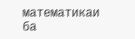математикаи ба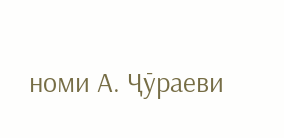номи А. Ҷӯраеви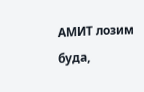АМИТ лозим буда,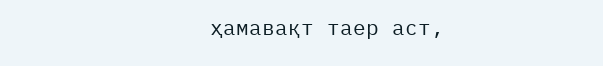ҳамавақт таер аст,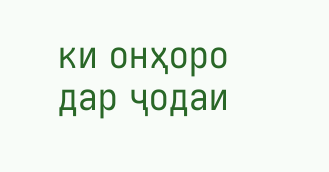ки онҳоро дар ҷодаи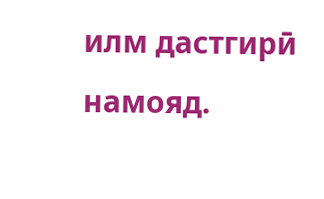илм дастгирӣ намояд.